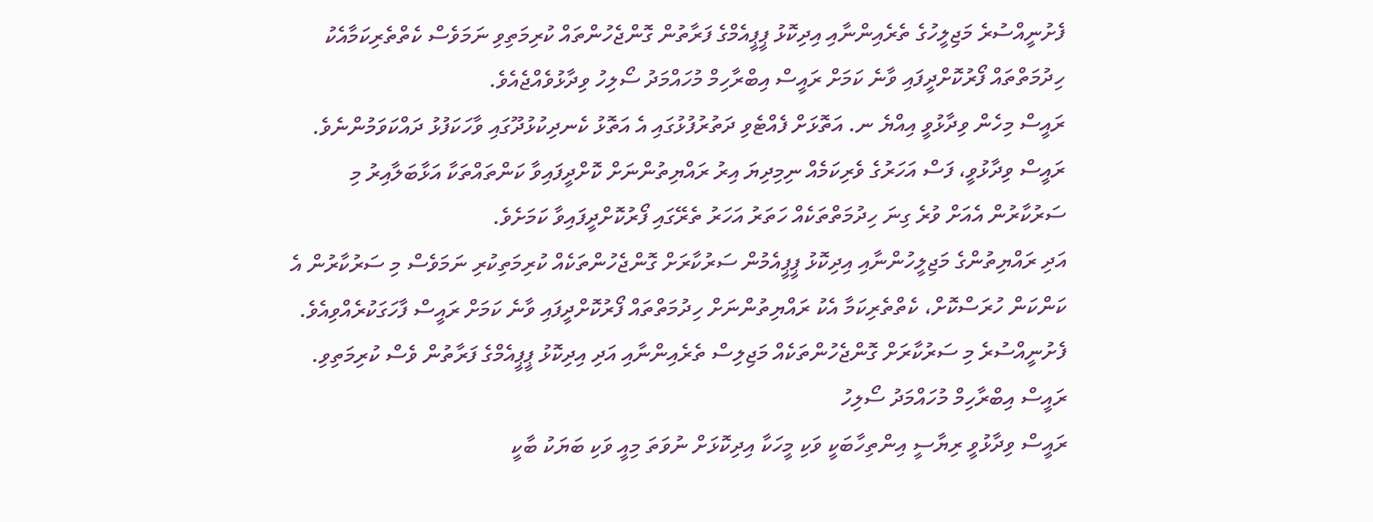ފެށުނީއްސުރެ މަޖިލީހުގެ ތެރެއިންނާއި އިދިކޮޅު ޕީޕީއެމްގެ ފަރާތުން ގޮންޖެހުންތައް ކުރިމަތިވި ނަމަވެސް ކެތްތެރިކަމާއެކު ހިދުމަތްތައް ފޯރުކޮށްދީފައި ވާނެ ކަމަށް ރައީސް އިބްރާހިމް މުހައްމަދު ސޯލިހު ވިދާޅުވެއްޖެއެވެ.
ރައީސް މިހެން ވިދާޅުވީ އިއްޔެ ނ. އަތޮޅަށް ފެއްޓެވި ދަތުރުފުޅުގައި އެ އަތޮޅު ކެނދިކުޅުދޫގައި ވާހަކަފުޅު ދައްކަވަމުންނެވެ.
ރައީސް ވިދާޅުވީ، ފަސް އަހަރުގެ ވެރިކަމެއް ނިމިދިޔަ އިރު ރައްޔިތުންނަށް ކޮށްދީފައިވާ ކަންތައްތަކާ އަޅާބަލާއިރު މި ސަރުކާރުން އެއަށް ވުރެ ގިނަ ހިދުމަތްތަކެއް ހަތަރު އަހަރު ތެރޭގައި ފޯރުކޮށްދީފައިވާ ކަމަށެވެ.
އަދި ރައްޔިތުންގެ މަޖިލީހުންނާއި އިދިކޮޅު ޕީޕީއެމުން ސަރުކާރަށް ގޮންޖެހުންތަކެއް ކުރިމަތިކުރި ނަމަވެސް މި ސަރުކާރުން އެ ކަންކަން ހުރަސްކޮށް، ކެތްތެރިކަމާ އެކު ރައްޔިތުންނަށް ހިދުމަތްތައް ފޯރުކޮށްދީފައި ވާނެ ކަމަށް ރައީސް ފާހަގަކުރެއްވިއެވެ.
ފެށުނީއްސުރެ މި ސަރުކާރަށް ގޮންޖެހުންތަކެއް މަޖިލިސް ތެރެއިންނާއި އަދި އިދިކޮޅު ޕީޕީއެމްގެ ފަރާތުން ވެސް ކުރިމަތިވި.
ރައީސް އިބްރާހިމް މުހައްމަދު ސޯލިހު
ރައީސް ވިދާޅުވީ ރިޔާސީ އިންތިހާބަކީ ވަކި މީހަކާ އިދިކޮޅަށް ނުވަތަ މިއީ ވަކި ބަޔަކު ބާކީ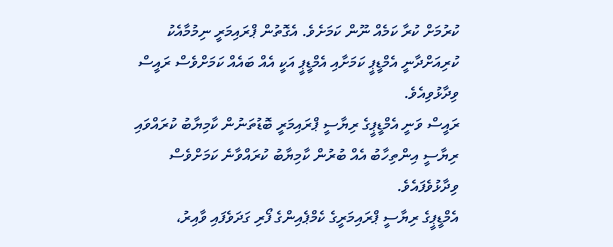ކުރުމަށް ކުރާ ކަމެއް ނޫން ކަމަށެވެ. އެގޮތުން ޕްރައިމަރީ ނިމުމާއެކު ކުރިއަށްދާނީ އެމްޑީޕީ ކަމަށާއި އެމްޑީޕީ އަކީ އެއް ބައެއް ކަމަށްވެސް ރައީސް ވިދާޅުވިއެވެ.
ރައީސް ވަނީ އެމްޑީޕީގެ ރިޔާސީ ޕްރައިމަރީ ބޮޑުތަނުން ކާމިޔާބު ކުރައްވައި ރިޔާސީ އިންތިހާބު އެއް ބުރުން ކާމިޔާބު ކުރައްވާނެ ކަމަށްވެސް ވިދާޅުވެފައެވެ.
އެމްޑީޕީގެ ރިޔާސީ ޕްރައިމަރީގެ ކެމްޕެއިންގެ ފޯރި ގަދަވެފައި ވާއިރު،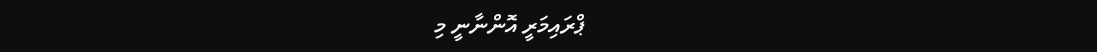ޕްރައިމަރީ އޮންނާނީ މި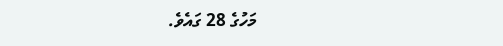މަހުގެ 28 ގައެވެ.